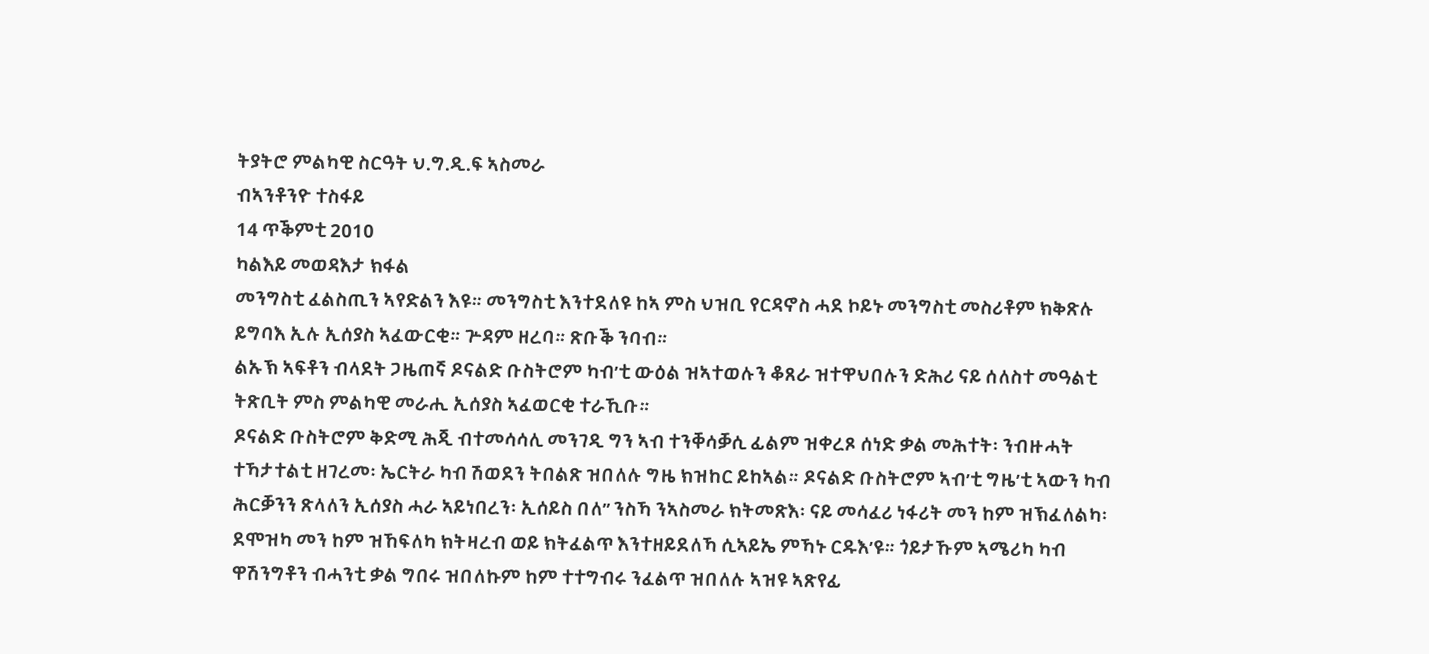ትያትሮ ምልካዊ ስርዓት ህ.ግ.ዲ.ፍ ኣስመራ
ብኣንቶንዮ ተስፋይ
14 ጥቕምቲ 2010
ካልእይ መወዳእታ ክፋል
መንግስቲ ፈልስጢን ኣየድልን እዩ። መንግስቲ እንተደለዩ ከኣ ምስ ህዝቢ የርዳኖስ ሓደ ኮይኑ መንግስቲ መስሪቶም ክቅጽሉ ይግባእ ኢሉ ኢሰያስ ኣፈውርቂ። ጕዳም ዘረባ። ጽቡቕ ንባብ።
ልኡኽ ኣፍቶን ብላደት ጋዜጠኛ ዶናልድ ቡስትሮም ካብ’ቲ ውዕል ዝኣተወሉን ቆጸራ ዝተዋህበሉን ድሕሪ ናይ ሰለስተ መዓልቲ ትጽቢት ምስ ምልካዊ መራሒ ኢሰያስ ኣፈወርቂ ተራኺቡ።
ዶናልድ ቡስትሮም ቅድሚ ሕጂ ብተመሳሳሊ መንገዲ ግን ኣብ ተንቐሳቓሲ ፊልም ዝቀረጾ ሰነድ ቃል መሕተት፡ ንብዙሓት ተኻታተልቲ ዘገረመ፡ ኤርትራ ካብ ሽወደን ትበልጽ ዝበለሉ ግዜ ክዝከር ይከኣል። ዶናልድ ቡስትሮም ኣብ’ቲ ግዜ’ቲ ኣውን ካብ ሕርቓንን ጽላለን ኢሰያስ ሓራ ኣይነበረን፡ ኢሰይስ በለ” ንስኻ ንኣስመራ ክትመጽእ፡ ናይ መሳፈሪ ነፋሪት መን ከም ዝኽፈለልካ፡ ደሞዝካ መን ከም ዝኸፍለካ ክትዛረብ ወይ ክትፈልጥ እንተዘይደለኻ ሲኣይኤ ምኻኑ ርዱእ’ዩ። ጎይታኹም ኣሜሪካ ካብ ዋሽንግቶን ብሓንቲ ቃል ግበሩ ዝበለኩም ከም ተተግብሩ ንፈልጥ ዝበለሉ ኣዝዩ ኣጽየፊ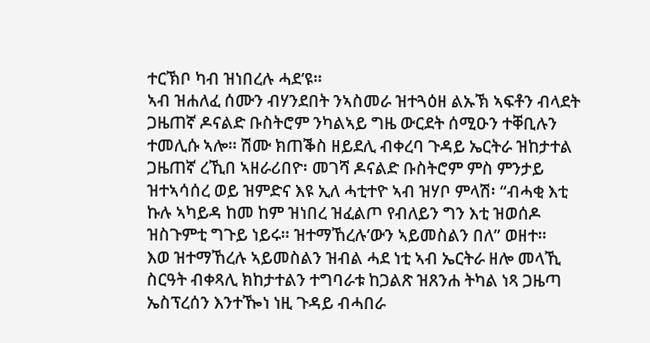ተርኽቦ ካብ ዝነበረሉ ሓደ’ዩ።
ኣብ ዝሐለፈ ሰሙን ብሃንደበት ንኣስመራ ዝተጓዕዘ ልኡኽ ኣፍቶን ብላደት ጋዜጠኛ ዶናልድ ቡስትሮም ንካልኣይ ግዜ ውርደት ሰሚዑን ተቐቢሉን ተመሊሱ ኣሎ። ሽሙ ክጠቕስ ዘይደሊ ብቀረባ ጉዳይ ኤርትራ ዝከታተል ጋዜጠኛ ረኺበ ኣዘራሪበዮ፡ መገሻ ዶናልድ ቡስትሮም ምስ ምንታይ ዝተኣሳሰረ ወይ ዝምድና እዩ ኢለ ሓቲተዮ ኣብ ዝሃቦ ምላሽ፡ “ብሓቂ እቲ ኩሉ ኣካይዳ ከመ ከም ዝነበረ ዝፈልጦ የብለይን ግን እቲ ዝወሰዶ ዝስጉምቲ ግጉይ ነይሩ። ዝተማኸረሉ’ውን ኣይመስልን በለ” ወዘተ።
እወ ዝተማኸረሉ ኣይመስልን ዝብል ሓደ ነቲ ኣብ ኤርትራ ዘሎ መላኺ ስርዓት ብቀጻሊ ክከታተልን ተግባራቱ ከጋልጽ ዝጸንሐ ትካል ነጻ ጋዜጣ ኤስፕረሰን እንተዀነ ነዚ ጉዳይ ብሓበራ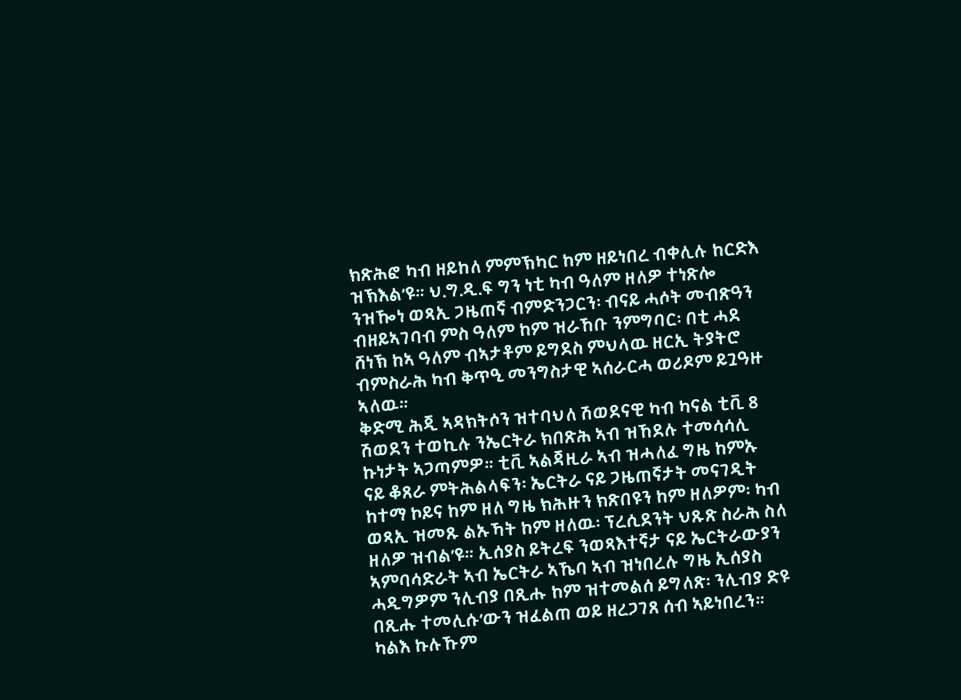ክጽሕፎ ካብ ዘይከለ ምምኽካር ከም ዘይነበረ ብቀሊሉ ከርድእ ዝኽእል’ዩ። ህ.ግ.ዲ.ፍ ግን ነቲ ካብ ዓለም ዘለዎ ተነጽሎ ንዝዀነ ወጻኢ ጋዜጠኛ ብምድንጋርን፡ ብናይ ሓሶት መብጽዓን ብዘይኣገባብ ምስ ዓለም ከም ዝራኸቡ ንምግባር፡ በቲ ሓደ ሸነኽ ከኣ ዓለም ብኣታቶም ይግደስ ምህላዉ ዘርኢ ትያትሮ ብምስራሕ ካብ ቅጥዒ መንግስታዊ ኣሰራርሓ ወሪዶም ይጓዓዙ ኣለዉ።
ቅድሚ ሕጂ ኣዳክትሶን ዝተባህለ ሽወደናዊ ካብ ካናል ቲቪ 8 ሽወደን ተወኪሉ ንኤርትራ ክበጽሕ ኣብ ዝኸደሉ ተመሳሳሊ ኩነታት ኣጋጣምዎ። ቲቪ ኣልጃዚራ ኣብ ዝሓለፈ ግዜ ከምኡ ናይ ቆጸራ ምትሕልላፍን፡ ኤርትራ ናይ ጋዜጠኛታት መናገዲት ከተማ ኮይና ከም ዘለ ግዜ ክሕዙን ክጽበዩን ከም ዘለዎም፡ ካብ ወጻኢ ዝመጹ ልኡኻት ከም ዘለዉ፡ ፕረሲደንት ህጹጽ ስራሕ ስለ ዘለዎ ዝብል’ዩ። ኢሰያስ ይትረፍ ንወጻእተኛታ ናይ ኤርትራውያን ኣምባሳድራት ኣብ ኤርትራ ኣኼባ ኣብ ዝነበረሉ ግዜ ኢሰያስ ሓዲግዎም ንሊብያ በጺሑ ከም ዝተመልሰ ይግለጽ፡ ንሊብያ ድዩ በጺሑ ተመሊሱ’ውን ዝፈልጠ ወይ ዘረጋገጸ ሰብ ኣይነበረን። ካልእ ኩሉኹም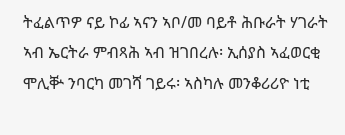ትፈልጥዎ ናይ ኮፊ ኣናን ኣቦ/መ ባይቶ ሕቡራት ሃገራት ኣብ ኤርትራ ምብጻሕ ኣብ ዝገበረሉ፡ ኢሰያስ ኣፈወርቂ ሞሊቝ ንባርካ መገሻ ገይሩ፡ ኣስካሉ መንቆሪሪዮ ነቲ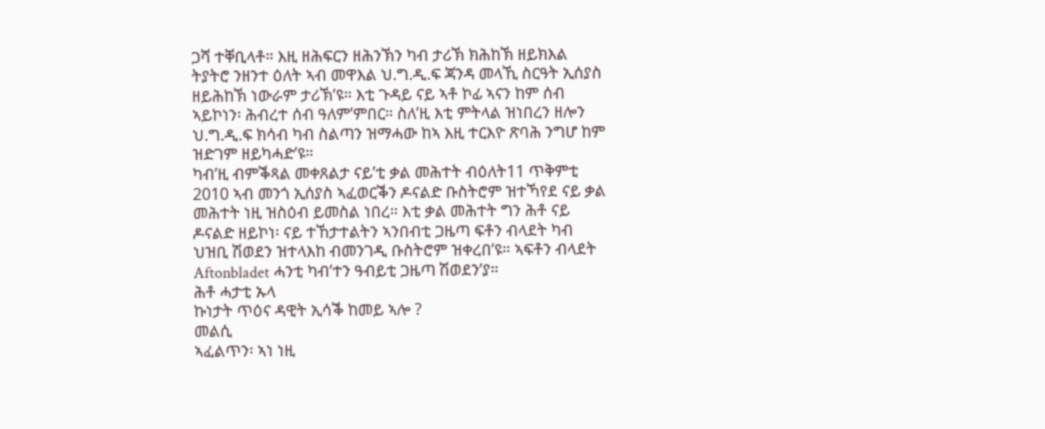ጋሻ ተቐቢላቶ። እዚ ዘሕፍርን ዘሕንኽን ካብ ታሪኽ ክሕከኽ ዘይክእል ትያትሮ ንዘንተ ዕለት ኣብ መዋእል ህ.ግ.ዲ.ፍ ጃንዳ መላኺ ስርዓት ኢሰያስ ዘይሕከኽ ነውራም ታሪኽ’ዩ። እቲ ጉዳይ ናይ ኣቶ ኮፊ ኣናን ከም ሰብ ኣይኮነን፡ ሕብረተ ሰብ ዓለም’ምበር። ስለ’ዚ እቲ ምትላል ዝነበረን ዘሎን ህ.ግ.ዲ.ፍ ክሳብ ካብ ስልጣን ዝማሓው ከኣ እዚ ተርእዮ ጽባሕ ንግሆ ከም ዝድገም ዘይካሓድ’ዩ።
ካብ’ዚ ብምቕጻል መቀጸልታ ናይ’ቲ ቃል መሕተት ብዕለት11 ጥቅምቲ 2010 ኣብ መንጎ ኢሰያስ ኣፈወርቕን ዶናልድ ቡስትሮም ዝተኻየደ ናይ ቃል መሕተት ነዚ ዝስዕብ ይመስል ነበረ። እቲ ቃል መሕተት ግን ሕቶ ናይ ዶናልድ ዘይኮነ፡ ናይ ተኸታተልትን ኣንበብቲ ጋዜጣ ፍቶን ብላደት ካብ ህዝቢ ሽወደን ዝተላእከ ብመንገዲ ቡስትሮም ዝቀረበ’ዩ። ኣፍቶን ብላደት Aftonbladet ሓንቲ ካብ’ተን ዓብይቲ ጋዜጣ ሽወደን’ያ።
ሕቶ ሓታቲ ኡላ
ኩነታት ጥዕና ዳዊት ኢሳቕ ከመይ ኣሎ ?
መልሲ
ኣፈልጥን፡ ኣነ ነዚ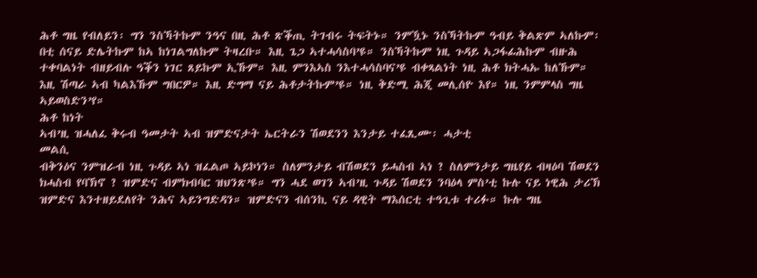ሕቶ ግዜ የብለይን፡ ግን ንስኻትኩም ንዓና በዚ ሕቶ ጽቕጢ ትገብሩ ትፍትኑ። ንምዃኑ ንስኻትኩም ዓብይ ቅልጽም ኣለኩም፡ በቲ ሰናይ ድሌትኩም ከኣ ከነገልግለኩም ትዛረቡ። እዚ ጌጋ ኣተሓሳስባ’ዩ። ንስኻትኩም ነዚ ጉዳይ ኣጋፋፊሕኩም ብዙሕ ተቀባልነት ብዘይብሉ ዓቕን ነገር ጸይኩም ኢኹም። እዚ ምንእኣስ ንእተሓሳስባና’ዩ ብቀጻልነት ነዚ ሕቶ ክትሓኡ ከለኹም። እዚ ሽጣራ ኣብ ካልእኹም ግበርዎ። እዚ ድግማ ናይ ሕቶታትኩም’ዩ። ነዚ ቅድሚ ሕጂ መሊሰዮ እየ። ነዚ ንምምላስ ግዜ ኣይወስድን’የ።
ሕቶ ከነት
ኣብ’ዚ ዝሓለፈ ቅሩብ ዓመታት ኣብ ዝምድናታት ኤርትራን ሽወደንን እንታይ ተፈጺሙ፡ ሓታቲ
መልሲ
ብቅንዕና ንምዝራብ ነዚ ጉዳይ ኣነ ዝፈልጦ ኣይኮነን። ስለምንታይ ብሽወደን ይሓስብ ኣነ ? ስለምንታይ ግዜየይ ብዛዕባ ሽወደን ክሓስብ የባኽኖ ? ዝምድና ብምክብባር ዝህንጽ’ዩ። ግን ሓደ ወገን ኣብ’ዚ ጉዳይ ሽወደን ንባዕላ ምስ’ቲ ኩሉ ናይ ነዊሕ ታሪኽ ዝምድና እንተዘይደለየት ንሕና ኣይንግድዳን። ዝምድናን ብሰንኪ ናይ ዳዊት ማእሰርቲ ተዓጊቱ ተሪፉ። ኩሉ ግዜ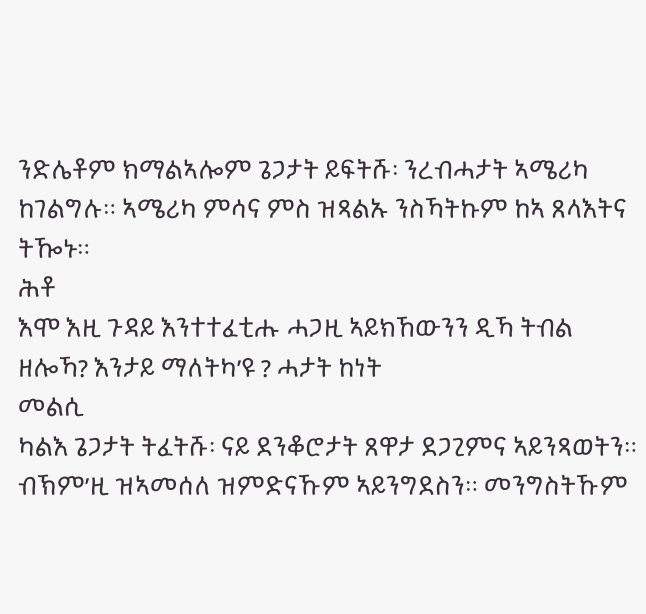ንድሌቶም ክማልኣሎም ጌጋታት ይፍትሹ፡ ንረብሓታት ኣሜሪካ ከገልግሉ። ኣሜሪካ ምሳና ምስ ዝጻልኡ ንስኻትኩም ከኣ ጸላእትና ትዀኑ።
ሕቶ
እሞ እዚ ጉዳይ እንተተፈቲሑ ሓጋዚ ኣይክኸውንን ዲኻ ትብል ዘሎኻ? እንታይ ማለትካ’ዩ ? ሓታት ከነት
መልሲ
ካልእ ጌጋታት ትፈትሹ፡ ናይ ደንቆሮታት ጸዋታ ደጋጊምና ኣይንጻወትን። ብኽም’ዚ ዝኣመሰለ ዝምድናኹም ኣይንግደስን። መንግስትኹም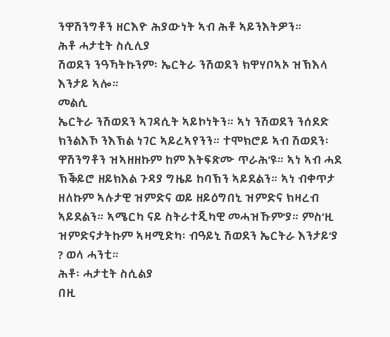ንዋሽንግቶን ዘርእዮ ሕያውነት ኣብ ሕቶ ኣይንእትዎን።
ሕቶ ሓታቲት ስሲሊያ
ሽወደን ንዓኻትኩንም፡ ኤርትራ ንሽወደን ክዋሃቦኣኦ ዝኽእላ እንታይ ኣሎ።
መልሲ
ኤርትራ ንሽወደን ኣገዳሲት ኣይኮነትን። ኣነ ንሽወደን ንሰደድ ክንልእኾ ንእኽል ነገር ኣይረኣየንን። ተሞክሮይ ኣብ ሽወደን፡ ዋሽንግቶን ዝኣዘዘኩም ከም እትፍጽሙ ጥራሕ’ዩ። ኣነ ኣብ ሓደ ኽቕይሮ ዘይክእል ጉዳያ ግዜይ ከባኽን ኣይደልን። ኣነ ብቀጥታ ዘለኩም ኣሉታዊ ዝምድና ወይ ዘይዕግበኒ ዝምድና ክዛረብ ኣይደልን። ኣሜርካ ናይ ስትራተጂካዊ መሓዝኹም’ያ። ምስ’ዚ ዝምድናታትኩም ኣዛሚድካ፡ ብዓይኒ ሽወደን ኤርትራ እንታይ’ያ ? ወላ ሓንቲ።
ሕቶ፡ ሓታቲት ስሲልያ
በዚ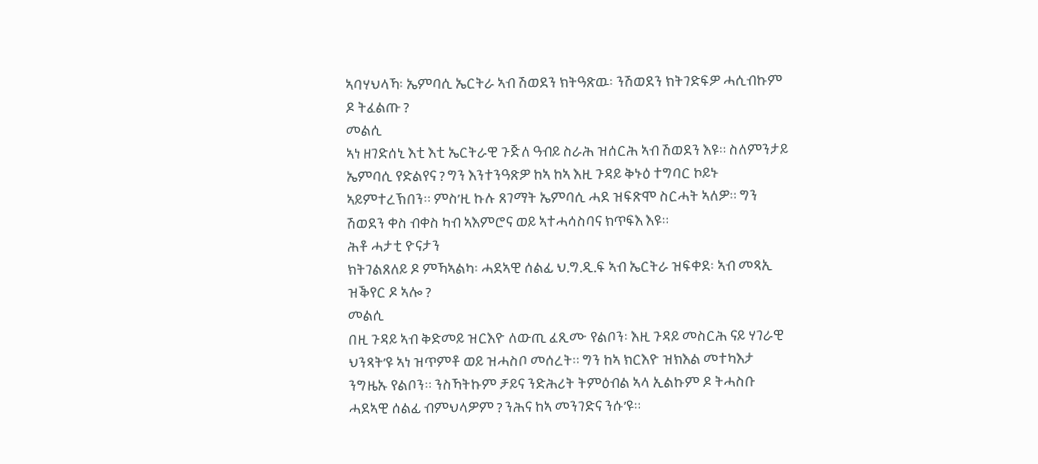ኣባሃህላኻ፡ ኤምባሲ ኤርትራ ኣብ ሽወደን ክትዓጽዉ፡ ንሽወደን ክትገድፍዎ ሓሲብኩም ዶ ትፈልጡ ?
መልሲ
ኣነ ዘገድሰኒ እቲ እቲ ኤርትራዊ ጉጅለ ዓብይ ስራሕ ዝሰርሕ ኣብ ሽወደን እዩ። ስለምንታይ ኤምባሲ የድልየና ? ግን እንተንዓጽዎ ከኣ ከኣ እዚ ጉዳይ ቅኑዕ ተግባር ኮይኑ ኣይምተረኽበን። ምስ’ዚ ኩሉ ጸገማት ኤምባሲ ሓደ ዝፍጽሞ ስርሓት ኣለዎ። ግን ሽወደን ቀስ ብቀስ ካብ ኣእምሮና ወይ ኣተሓሳስባና ክጥፍእ እዩ።
ሕቶ ሓታቲ ዮናታን
ክትገልጸለይ ዶ ምኻኣልካ፡ ሓደኣዊ ሰልፊ ህ.ግ.ዲ.ፍ ኣብ ኤርትራ ዝፍቀደ፡ ኣብ መጻኢ ዝቕየር ዶ ኣሎ ?
መልሲ
በዚ ጉዳይ ኣብ ቅድመይ ዝርእዮ ለውጢ ፈጺሙ የልቦን፡ እዚ ጉዳይ መስርሕ ናይ ሃገራዊ ህንጻት’ዩ ኣነ ዝጥምቶ ወይ ዝሓስቦ መሰረት። ግን ከኣ ክርእዮ ዝክእል መተካእታ ንግዜኡ የልቦን። ንስኻትኩም ቻይና ንድሕሪት ትምዕብል ኣላ ኢልኩም ዶ ትሓስቡ ሓደኣዊ ሰልፊ ብምህላዎም ? ንሕና ከኣ መንገድና ንሱ’ዩ።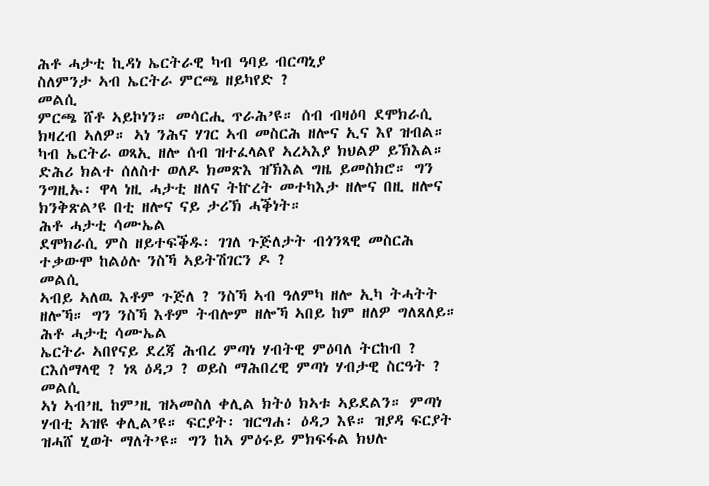ሕቶ ሓታቲ ኪዳነ ኤርትራዊ ካብ ዓባይ ብርጣኒያ
ስለምንታ ኣብ ኤርትራ ምርጫ ዘይካየድ ?
መልሲ
ምርጫ ሸቶ ኣይኮነን። መሳርሒ ጥራሕ’ዩ። ሰብ ብዛዕባ ደሞክራሲ ክዛረብ ኣለዎ። ኣነ ንሕና ሃገር ኣብ መስርሕ ዘሎና ኢና እየ ዝብል። ካብ ኤርትራ ወጻኢ ዘሎ ሰብ ዝተፈላልየ ኣረኣእያ ክህልዎ ይኽእል። ድሕሪ ክልተ ሰለስተ ወለዶ ክመጽእ ዝኽእል ግዜ ይመስክሮ። ግን ንግዚኡ፡ ዋላ ነዚ ሓታቲ ዘለና ትኵረት መተካእታ ዘሎና በዚ ዘሎና ክንቅጽል’ዩ በቲ ዘሎና ናይ ታሪኽ ሓቕነት።
ሕቶ ሓታቲ ሳሙኤል
ደሞክራሲ ምስ ዘይተፍቕዱ፡ ገገለ ጉጅለታት ብጎንጻዊ መስርሕ ተቃውሞ ከልዕሉ ንስኻ ኣይትሽገርን ዶ ?
መልሲ
ኣብይ ኣለዉ እቶም ጉጅለ ? ንስኻ ኣብ ዓለምካ ዘሎ ኢካ ትሓትት ዘሎኻ። ግን ንስኻ እቶም ትብሎም ዘሎኻ ኣበይ ከም ዘለዎ ግለጸለይ።
ሕቶ ሓታቲ ሳሙኤል
ኤርትራ ኣበየናይ ደረጃ ሕብረ ምጣነ ሃብትዊ ምዕባለ ትርከብ ? ርእሰማላዊ ? ነጻ ዕዳጋ ? ወይስ ማሕበረዊ ምጣነ ሃብታዊ ስርዓት ?
መልሲ
ኣነ ኣብ’ዚ ከም’ዚ ዝኣመስለ ቀሊል ክትዕ ክኣቱ ኣይደልን። ምጣነ ሃብቲ ኣዝዩ ቀሊል’ዩ። ፍርያት፡ ዝርግሐ፡ ዕዳጋ እዩ። ዝያዳ ፍርያት ዝሓሸ ሂወት ማለት’ዩ። ግን ከኣ ምዕሩይ ምክፍፋል ክህሉ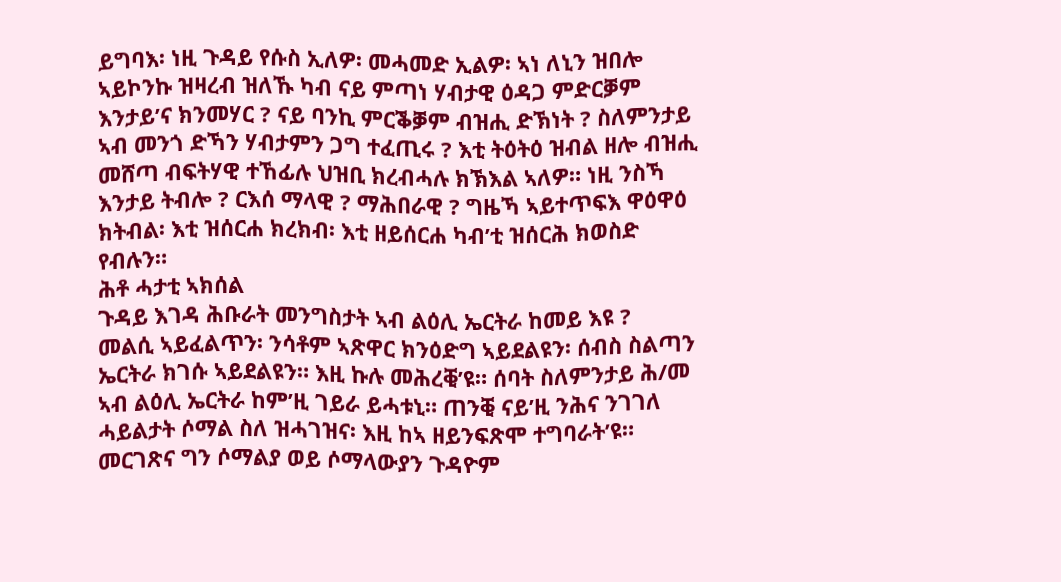ይግባእ፡ ነዚ ጉዳይ የሱስ ኢለዎ፡ መሓመድ ኢልዎ፡ ኣነ ለኒን ዝበሎ ኣይኮንኩ ዝዛረብ ዝለኹ ካብ ናይ ምጣነ ሃብታዊ ዕዳጋ ምድርቓም እንታይ’ና ክንመሃር ? ናይ ባንኪ ምርቕቓም ብዝሒ ድኽነት ? ስለምንታይ ኣብ መንጎ ድኻን ሃብታምን ጋግ ተፈጢሩ ? እቲ ትዕትዕ ዝብል ዘሎ ብዝሒ መሸጣ ብፍትሃዊ ተኸፊሉ ህዝቢ ክረብሓሉ ክኽእል ኣለዎ። ነዚ ንስኻ እንታይ ትብሎ ? ርእሰ ማላዊ ? ማሕበራዊ ? ግዜኻ ኣይተጥፍእ ዋዕዋዕ ክትብል፡ እቲ ዝሰርሐ ክረክብ፡ እቲ ዘይሰርሐ ካብ’ቲ ዝሰርሕ ክወስድ የብሉን።
ሕቶ ሓታቲ ኣክሰል
ጉዳይ እገዳ ሕቡራት መንግስታት ኣብ ልዕሊ ኤርትራ ከመይ እዩ ?
መልሲ ኣይፈልጥን፡ ንሳቶም ኣጽዋር ክንዕድግ ኣይደልዩን፡ ሰብስ ስልጣን ኤርትራ ክገሱ ኣይደልዩን። እዚ ኩሉ መሕረቒ’ዩ። ሰባት ስለምንታይ ሕ/መ ኣብ ልዕሊ ኤርትራ ከም’ዚ ገይራ ይሓቱኒ። ጠንቒ ናይ’ዚ ንሕና ንገገለ ሓይልታት ሶማል ስለ ዝሓገዝና፡ እዚ ከኣ ዘይንፍጽሞ ተግባራት’ዩ። መርገጽና ግን ሶማልያ ወይ ሶማላውያን ጉዳዮም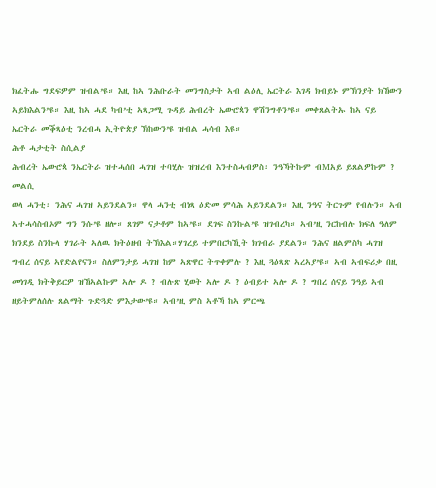ክፈትሑ ግደፍዎም ዝብል’ዩ። እዚ ከኣ ንሕቡራት መንግስታት ኣብ ልዕሊ ኤርትራ እገዳ ክብይኑ ምኽንያት ክኸውን ኣይክእልን’ዩ። እዚ ከኣ ሓደ ካብ’ቲ ኣጻጋሚ ጉዳይ ሕብረት ኤውሮጳን ዋሽንግቶን’ዩ። መቀጸልትኡ ከኣ ናይ ኤርትራ መቕጻዕቲ ንረብሓ ኢትዮጵያ ኽከውን’ዩ ዝብል ሓሳብ እዩ።
ሕቶ ሓታቲት ስሲልያ
ሕብረት ኤውሮጳ ንኤርትራ ዝተሓሰበ ሓገዝ ተባሂሉ ዝዝረብ እንተስሓብዎስ፡ ንዓኻትኩም ብMአይ ይጸልዎኩም ?
መልሲ
ወላ ሓንቲ፡ ንሕና ሓገዝ ኣይንደልን። ዋላ ሓንቲ ብነጻ ዕድመ ምሳሕ ኣይንደልን። እዚ ንዓና ትርጉም የብሉን። ኣብ ኣተሓሳስብኦም ግን ንሱ’ዩ ዘሎ። ጸገም ናታቶም ከኣ’ዩ። ደገፍ ስንኩል’ዩ ዝገብረካ። ኣብ’ዚ ንርከብሉ ክፍለ ዓለም ክንደይ ስንኩላ ሃገራት ኣለዉ ክትዕዘብ ትኽእል።ሃገረይ ተምበርካኺት ክገብራ ያደልን። ንሕና ዘልምስካ ሓገዝ ግብረ ሰናይ ኣየድልየናን። ስለምንታይ ሓገዝ ከም ኣጽዋር ትጥቀምሉ ? እዚ ጓዕጻጽ ኣረኣያ’ዩ። ኣብ ኣብፍሪቃ በዚ መነገዲ ክትቅይርዎ ዝኸኣልኩም ኣሎ ዶ ? ብሉጽ ሂወት ኣሎ ዶ ? ዕብይተ ኣሎ ዶ ? ግበረ ሰናይ ንዓይ ኣብ ዘይትምለሰሉ ጸልማት ጉድጓድ ምእታው’ዩ። ኣብ’ዚ ምስ ኣቶኻ ከኣ ምርጫ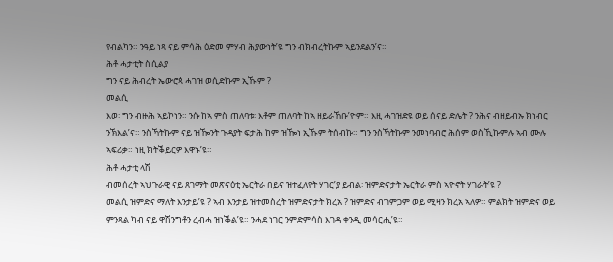የብልካን። ንዓይ ነጻ ናይ ምሳሕ ዕድመ ምሃብ ሕያውነት’ዩ ግን ብክብረትኩም ኣይንደልን’ና።
ሕቶ ሓታቲት ስሲልያ
ግን ናይ ሕብረት ኤውሮጳ ሓገዝ ወሲድኩም ኢኹም ?
መልሲ
እወ፡ ግን ብዙሕ ኣይኮነን። ንሱ ከኣ ምስ ጠለባቱ፡ እቶም ጠለባት ከኣ ዘይራኸቡ’ዮም። እዚ ሓገዝድዩ ወይ ሰናይ ድሌት ? ንሕና ብዘይብኡ ክነብር ንኽእል’ና። ንስኻትኩም ናይ ዝዀንት ጉዳያት ፍታሕ ከም ዝዀነ ኢኹም ትሰብኩ። ግን ንስኻትኩም ንመነባብሮ ሕሰም ወስኺኩምሉ ኣብ ሙሉ ኣፍሪቃ። ነዚ ክትቕይርዎ እዋኑ’ዩ።
ሕቶ ሓታቲ ላሽ
ብመሰረት ኣህጉራዊ ናይ ጸገማት መጽናዕቲ ኤርትራ በይና ዝተፈለየት ሃገር’ያ ይብል፡ ዝምድናታት ኤርትራ ምስ ኣዮኖት ሃገራት’ዩ ?
መልሲ ዝምድና ማለት እንታይ’ዩ ? ኣብ እንታይ ዝተመስረት ዝምድናታት ክረአ ? ዝምድና ብገምጋም ወይ ሚዛን ክረአ ኣለዎ። ምልክት ዝምድና ወይ ምንጻል ካብ ናይ ዋሽንግቶን ረብሓ ዝነቕል’ዩ። ንሓደ ነገር ንምድምሳስ እገዳ ቀንዲ መሳርሒ’ዩ።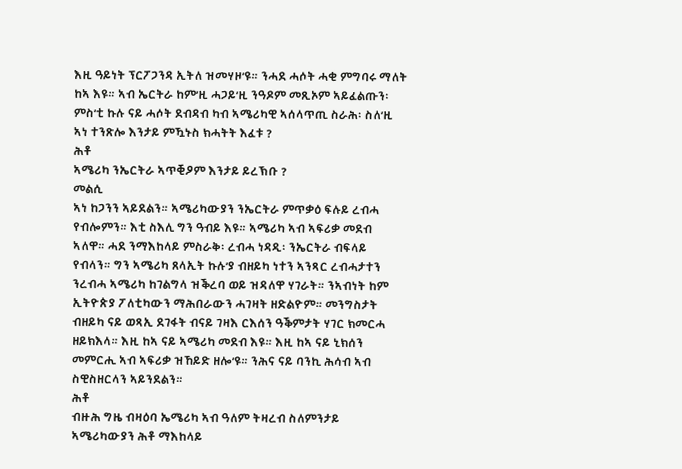እዚ ዓይነት ፕርፖጋንዳ ኢትለ ዝመሃዞ’ዩ። ንሓደ ሓሶት ሓቂ ምግባሩ ማለት ከኣ እዩ። ኣብ ኤርትራ ከም’ዚ ሓጋይ’ዚ ንዓዶም መጺኦም ኣይፈልጡን፡ ምስ’ቲ ኩሉ ናይ ሓሶት ደብዳብ ካብ ኣሜሪካዊ ኣሰላጥጢ ስራሕ፡ ስለ’ዚ ኣነ ተንጽሎ እንታይ ምዃኑስ ክሓትት እፈቱ ?
ሕቶ
ኣሜሪካ ንኤርትራ ኣጥቒዖም እንታይ ይረኽቡ ?
መልሲ
ኣነ ከጋንን ኣይደልን። ኣሜሪካውያን ንኤርትራ ምጥቃዕ ፍሉይ ረብሓ የብሎምን። እቲ ስእሊ ግን ዓብይ እዩ። ኣሜሪካ ኣብ ኣፍሪቃ መደብ ኣለዋ። ሓደ ንማእከላይ ምስራቅ፡ ረብሓ ነዳዲ፡ ንኤርትራ ብፍላይ የብላን። ግን ኣሜሪካ ጸላኢት ኩሉ’ያ ብዘይካ ነተን ኣንጻር ረብሓታተን ንረብሓ ኣሜሪካ ከገልግላ ዝቕረባ ወይ ዝዳለዋ ሃገራት። ንኣብነት ከም ኢትዮጵያ ፖለቲካውን ማሕበራውን ሓገዛት ዘድልዮም። መንግስታት ብዘይካ ናይ ወጻኢ ደገፋት ብናይ ገዛእ ርእሰን ዓቕምታት ሃገር ክመርሓ ዘይክእላ። እዚ ከኣ ናይ ኣሜሪካ መደብ እዩ። እዚ ከኣ ናይ ኒክሰን መምርሒ ኣብ ኣፍሪቃ ዝኸይድ ዘሎ’ዩ። ንሕና ናይ ባንኪ ሕሳብ ኣብ ስዊስዘርላን ኣይንደልን።
ሕቶ
ብዙሕ ግዜ ብዛዕባ ኤሜሪካ ኣብ ዓለም ትዛረብ ስለምንታይ ኣሜሪካውያን ሕቶ ማእከላይ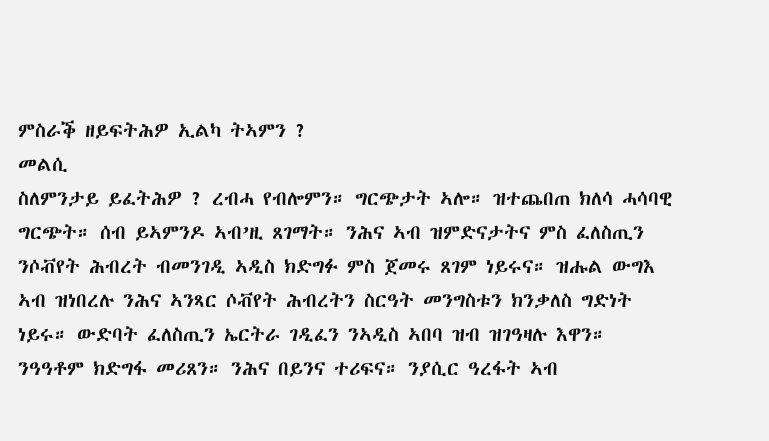ምስራቕ ዘይፍትሕዎ ኢልካ ትኣምን ?
መልሲ
ስለምንታይ ይፈትሕዎ ? ረብሓ የብሎምን። ግርጭታት ኣሎ። ዝተጨበጠ ክለሳ ሓሳባዊ ግርጭት። ሰብ ይኣምንዶ ኣብ’ዚ ጸገማት። ንሕና ኣብ ዝምድናታትና ምስ ፈለስጢን ንሶቭየት ሕብረት ብመንገዲ ኣዲስ ክድግፉ ምስ ጀመሩ ጸገም ነይሩና። ዝሑል ውግእ ኣብ ዝነበረሉ ንሕና ኣንጻር ሶቭየት ሕብረትን ስርዓት መንግስቱን ክንቃለስ ግድነት ነይሩ። ውድባት ፈለስጢን ኤርትራ ገዲፈን ንኣዲስ ኣበባ ዝብ ዝገዓዛሉ እዋን። ንዓዓቶም ክድግፋ መሪጸን። ንሕና በይንና ተሪፍና። ንያሲር ዓረፋት ኣብ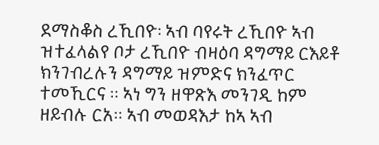ደማስቆስ ረኺበዮ፡ ኣብ ባየሩት ረኺበዮ ኣብ ዝተፈላልየ ቦታ ረኺበዮ ብዛዕባ ዳግማይ ርእይቶ ክንገብረሉን ዳግማይ ዝምድና ክንፈጥር ተመኺርና ። ኣነ ግን ዘዋጽእ መንገዲ ከም ዘይብሉ ርአ። ኣብ መወዳእታ ከኣ ኣብ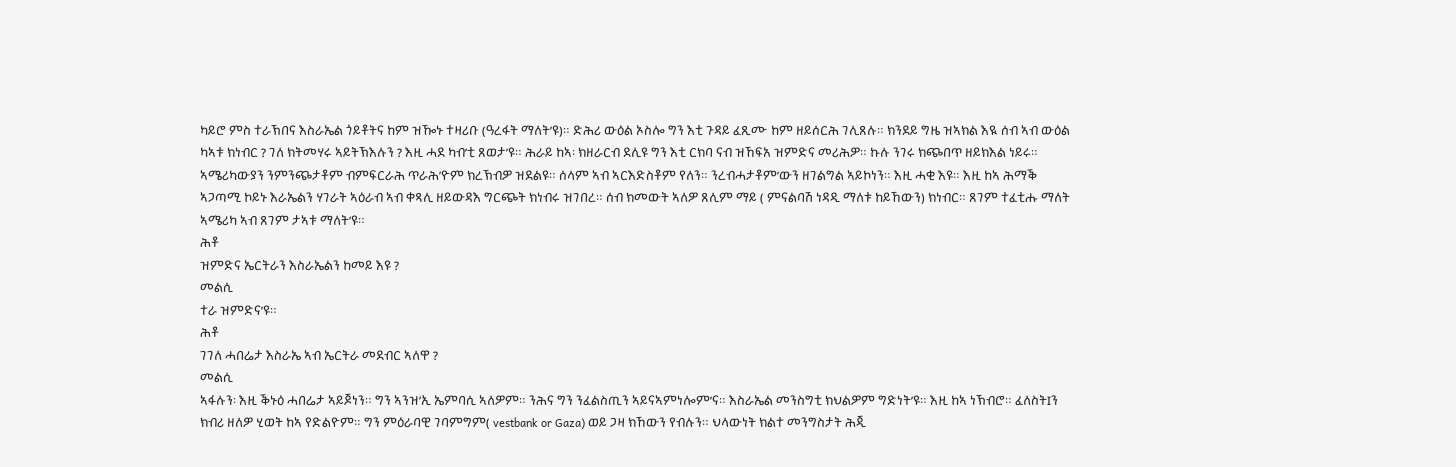ካይሮ ምስ ተራኽበና እስራኤል ጎይቶትና ከም ዝዀኑ ተዛሪቡ (ዓረፋት ማለት’ዩ)። ድሕሪ ውዕል ኦስሎ ግን እቲ ጉዳይ ፈጺሙ ከም ዘይሰርሕ ገሊጸሉ። ክንደይ ግዜ ዝኣክል እዪ ሰብ ኣብ ውዕል ካኣቱ ክነብር ? ገለ ክትመሃሩ ኣይትኽእሉን ? እዚ ሓደ ካብ’ቲ ጸወታ’ዩ። ሕራይ ከኣ፡ ክዘራርብ ደሊዩ ግን እቲ ርክባ ናብ ዝኸፍአ ዝምድና መሪሕዎ። ኩሉ ንገሩ ክጭበጥ ዘይክእል ነይሩ።
ኣሜሪካውያን ንምንጭታቶም ብምፍርራሕ ጥራሕ’ዮም ክረኽብዎ ዝደልዩ። ሰላም ኣብ ኣርእድስቶም የለን። ንረብሓታቶም’ውን ዘገልግል ኣይኮነን። እዚ ሓቂ እዩ። እዚ ከኣ ሕማቕ ኣጋጣሚ ኮይኑ እራኤልን ሃገራት ኣዕራብ ኣብ ቀጻሊ ዘይውዳእ ግርጭት ክነብሩ ዝገበረ። ሰብ ክመውት ኣለዎ ጸሊም ማይ ( ምናልባሽ ነዳዲ ማለቱ ከይኸውን) ክነብር። ጸገም ተፈቲሑ ማለት ኣሜሪካ ኣብ ጸገም ታኣቱ ማለት’ዩ።
ሕቶ
ዝምድና ኤርትራን እስራኤልን ከመይ እዩ ?
መልሲ
ተራ ዝምድና’ዩ።
ሕቶ
ገገለ ሓበሬታ እስራኤ ኣብ ኤርትራ መደብር ኣለዋ ?
መልሲ
ኣፋሉን፡ እዚ ቕኑዕ ሓበሬታ ኣይጆነን። ግን ኣንዝ’ኢ ኤምባሲ ኣለዎም። ንሕና ግን ንፈልስጢን ኣይናኣምነሎም’ና። እስራኤል መንስግቲ ክህልዎም ግድነት’ዩ። እዚ ከኣ ነኽብሮ። ፈለስትIን ክብሪ ዘለዎ ሂወት ከኣ የድልዮም። ግን ምዕራባዊ ገባምግም( vestbank or Gaza) ወይ ጋዛ ክኸውን የብሉን። ህላውነት ክልተ መንግስታት ሕጂ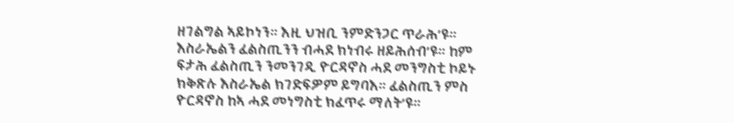ዘገልግል ኣይኮነን። እዚ ህዝቢ ንምድንጋር ጥራሕ’ዩ። እስራኤልን ፈልስጢንን ብሓደ ክነብሩ ዘይሕሰብ’ዩ። ከም ፍታሕ ፈልስጢን ንመንገዲ ዮርዳኖስ ሓደ መንግስቲ ኮይኑ ክቅጽሉ እስራኤል ክገድፍዎም ይግባእ። ፈልስጢን ምስ ዮርዳኖስ ከኣ ሓደ መነግስቲ ክፈጥሩ ማለት’ዩ።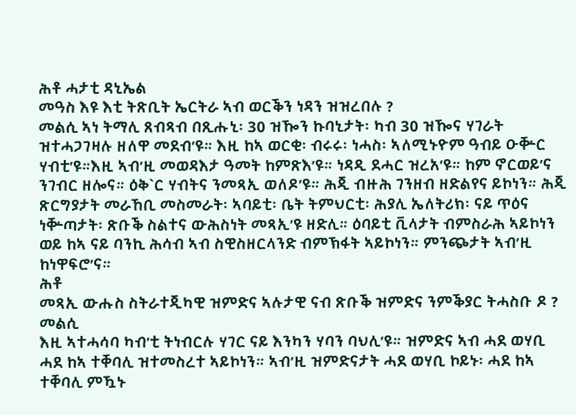ሕቶ ሓታቲ ዳኒኤል
መዓስ እዩ እቲ ትጽቢት ኤርትራ ኣብ ወርቕን ነዳን ዝዝረበሉ ?
መልሲ ኣነ ትማሊ ጸብጻብ በጺሑኒ፡ 30 ዝዀን ኩባኒታት፡ ካብ 30 ዝዀና ሃገራት ዝተሓጋገዛሉ ዘለዋ መደብ’ዩ። እዚ ከኣ ወርቂ፡ ብሩሩ፡ ነሓስ፡ ኣለሚኑዮም ዓብይ ዑቝር ሃብቲ’ዩ።እዚ ኣብ’ዚ መወዳእታ ዓመት ከምጽእ’ዩ። ነዳዲ ደሓር ዝረአ’ዩ። ከም ኖርወይ’ና ንገብር ዘሎና። ዕቅ`ር ሃብትና ንመጻኢ ወለዶ’ዩ። ሕጂ ብዙሕ ገንዘብ ዘድልየና ይኮነን። ሕጂ ጽርግያታት መራኸቢ መስመራት፡ ኣባይቲ፡ ቤት ትምህርቲ፡ ሕያሊ ኤለትሪክ፡ ናይ ጥዕና ነቝጣታት፡ ጽቡቕ ስልተና ውሕስነት መጻኢ’ዩ ዘድሊ። ዕባይቲ ቪላታት ብምስራሕ ኣይኮነን ወይ ከኣ ናይ ባንኪ ሕሳብ ኣብ ስዊስዘርላንድ ብምኽፋት ኣይኮነን። ምንጭታት ኣብ’ዚ ከነዋፍሮ’ና።
ሕቶ
መጻኢ ውሑስ ስትራተጂካዊ ዝምድና ኣሉታዊ ናብ ጽቡቕ ዝምድና ንምቕያር ትሓስቡ ዶ ?
መልሲ
እዚ ኣተሓሳባ ካብ’ቲ ትነብርሉ ሃገር ናይ እንካን ሃባን ባህሊ’ዩ። ዝምድና ኣብ ሓደ ወሃቢ ሓደ ከኣ ተቐባሊ ዝተመስረተ ኣይኮነን። ኣብ’ዚ ዝምድናታት ሓደ ወሃቢ ኮይኑ፡ ሓደ ከኣ ተቐባሊ ምዃኑ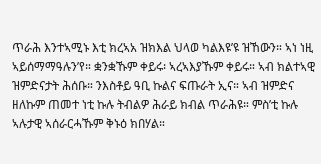ጥራሕ እንተኣሚኑ እቲ ክረኣአ ዝክእል ህላወ ካልእዩ’ዩ ዝኸውን። ኣነ ነዚ ኣይሰማማዓሉን’የ። ቋንቋኹም ቀይሩ፡ ኣረኣእያኹም ቀይሩ። ኣብ ክልተኣዊ ዝምድናታት ሕሰቡ። ንእስቶይ ዓቢ ኩልና ፍጡራት ኢና። ኣብ ዝምድና ዘለኩም ጠመተ ነቲ ኩሉ ትብልዎ ሕራይ ክብል ጥራሕዩ። ምስ’ቲ ኩሉ ኣሉታዊ ኣሰራርሓኹም ቅኑዕ ክበሃል።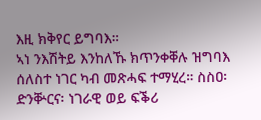እዚ ክቅየር ይግባእ።
ኣነ ንእሽትይ እንከለኹ ክጥንቀቐሉ ዝግባእ ሰለስተ ነገር ካብ መጽሓፍ ተማሂረ። ስስዐ፡ ድንቝርና፡ ነገራዊ ወይ ፍቕሪ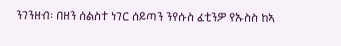ንገንዘብ፡ በዘን ሰልስተ ነገር ሰይጣን ንየሱስ ፈቲንዎ የኡስስ ከኣ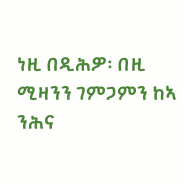ነዚ በዲሕዎ፡ በዚ ሚዛንን ገምጋምን ከኣ ንሕና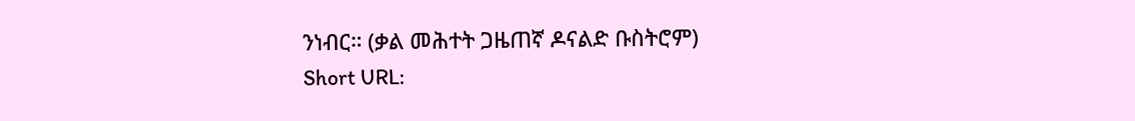ንነብር። (ቃል መሕተት ጋዜጠኛ ዶናልድ ቡስትሮም)
Short URL: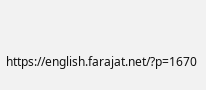https://english.farajat.net/?p=1670